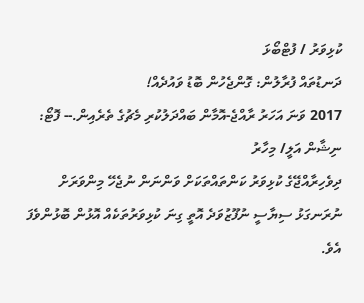ކުޅިވަރު / ފުޓްބޯޅަ
ދަނޑުތައް ފުރާލުން: ގޮންޖެހުން ބޮޑު ވައުދެއް!
2017 ވަނަ އަހަރު ރާއްޖެ-އޮމާން ބައްދަލުކުރި މެޗުގެ ތެރެއިން.-- ފޮޓޯ: ނިޝާން އަލީ/ މިހާރު
ދިވެހިރާއްޖޭގެ ކުޅިވަރު ކަންތައްތަކަށް ވަންނަން ނުޖެހޭ މިންވަރަށް ނުރަނގަޅު ސިޔާސީ ނުފޫޒުވަދެ އޮތީ ގިނަ ކުޅިވަރުތަކެއް އޮޅުން ބޮޅުންވެފަ އެވެ.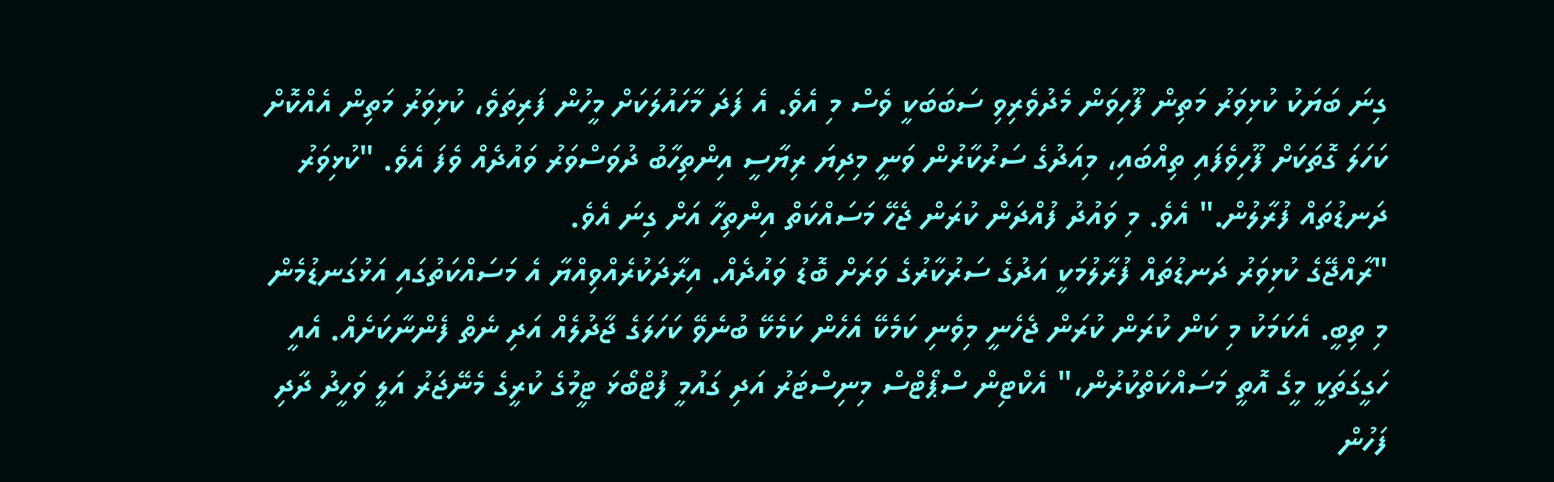ގިނަ ބަޔަކު ކުޅިވަރު މަތިން ފޫހިވަން މެދުވެރިވި ސަބަބަކީ ވެސް މި އެވެ. އެ ފަދަ މާހައުލަކަށް މީހުން ފަރިތަވެ، ކުޅިވަރު މަތިން އެއްކޮށް ކަހަލަ ގޮތަކަށް ފޫހިވެފައި ތިއްބައި، މިއަދުގެ ސަރުކާރުން ވަނީ މިދިޔަ ރިޔާސީ އިންތިހާބު ދުވަސްވަރު ވައުދެއް ވެފަ އެވެ. "ކުޅިވަރު ދަނޑުތައް ފުރާލުން." އެވެ. މި ވައުދު ފުއްދަން ކުރަން ޖެހޭ މަސައްކަތް އިންތިހާ އަށް ގިނަ އެވެ.
"ރާއްޖޭގެ ކުޅިވަރު ދަނޑުތައް ފުރާލުމަކީ އަދުގެ ސަރުކާރުގެ ވަރަށް ބޮޑު ވައުދެއް. އިރާދަކުރެއްވިއްޔާ އެ މަސައްކަތުގައި އަޅުގަނޑުމެން މި ތިބީ. އެކަމަކު މި ކަން ކުރަން ކުރަން ޖެހެނީ މިވެނި ކަމެކޭ އެހެން ކަމެކޭ ބުނެވޭ ކަހަލަގެ ޖާދުލެއް އަދި ނެތް ފެންނާކަށެއް. އެއީ ހަގީގަތަކީ މީގެ އޮތީ މަސައްކަތްކުރުން،" އެކްޓިން ސްޕޯޓްސް މިނިސްޓަރު އަދި ގައުމީ ފުޓްބޯޅަ ޓީމުގެ ކުރީގެ މެނޭޖަރު އަލީ ވަހީދު ދާދި ފަހުން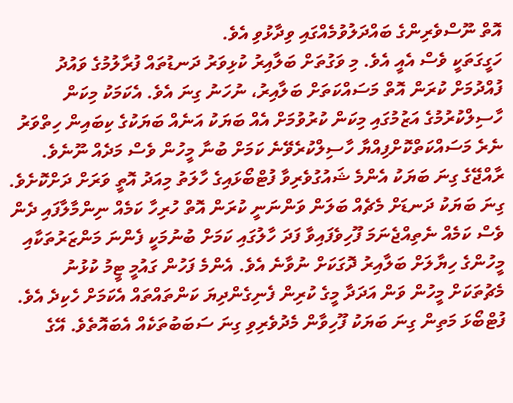އޮތް ނޫސްވެރިންގެ ބައްދަލުވުމެއްގައި ވިދާޅުވި އެވެ.
ހަގީގަތަކީ ވެސް އެއީ އެވެ. މި ވަގުތަށް ބަލާއިރު ކުޅިވަރު ދަނޑުތައް ފުރާލުމުގެ ވައުދު ފުއްދުމަށް ކުރަން އޮތް މަސައްކަތަށް ބަލާއިރު، ނުހަނު ގިނަ އެވެ. އެކަމަކު މިކަން ހާސިލްކުރުމުގެ އަޒުމުގައި މިކަން ކުރުވުމަށް އެއް ބަޔަކު އަނެއް ބަޔަކުގެ ކިބައިން ހިތްވަރު ނެރެ މަސައްކަތްކޮށްފިއްޔާ ހާސިލްކުރެވޭނެ ކަމަށް ބުނާ މީހުން ވެސް މަދެއް ނޫނެވެ.
ރާއްޖޭގެ ގިނަ ބަޔަކު އެންމެ ޝައުގުވެރިވާ ފުޓްބޯޅައިގެ ހާލަތު މިއަދު އޮތީ ވަރަށް ދަށްކޮށެވެ. ގިނަ ބަޔަކު ދަނޑަށް މެޗެއް ބަލަން ވަންނަނީ ކުރަން އޮތް ހުރިހާ ކަމެއް ނިންމާލާފައި ދެން ވެސް ކަމެއް ނެތިއްޖެނަމަ ފޫހިވެފައިވާ ފަދަ ހާލުގައި ކަމަށް ބުނުމަކީ ފެންނަ މަންޒަރުތަކާއި މީހުންގެ ހިޔާލަށް ބަލާއިރު ދޮގަކަށް ނުވާނެ އެވެ. އެންމެ ފަހުން ގައުމީ ޓީމު ކުޅުނު މެޗުތަކަށް މީހުން ވަން އަދަދާ މީގެ ކުރިން ފެނިގެންދިޔަ ކަންތައްތައް އެކަމަށް ހެކިދެ އެވެ.
ފުޓްބޯޅަ މަތިން ގިނަ ބަޔަކު ފޫހިވާން މެދުވެރިވި ގިނަ ސަބަބުތަކެއް އެބައޮތެވެ. އޭގެ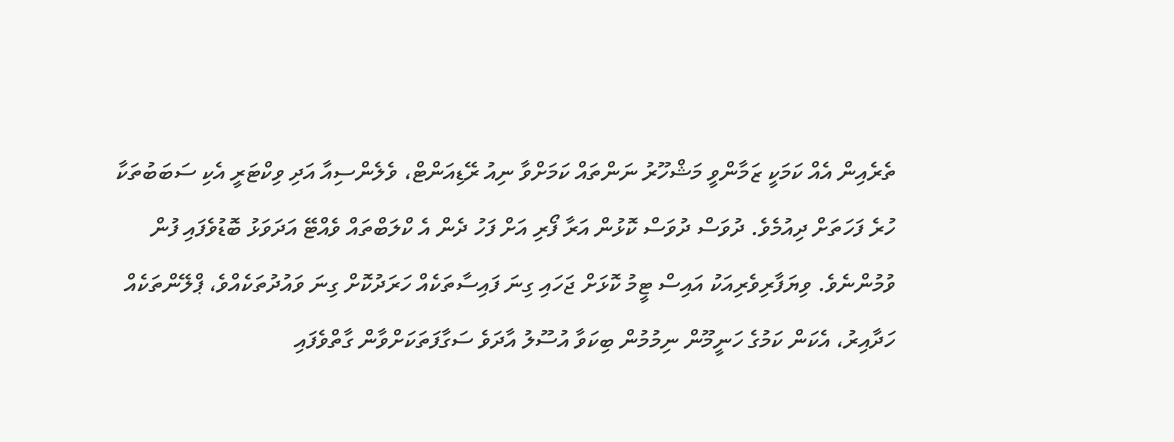ތެރެއިން އެއް ކަމަކީ ޒަމާންވީ މަޝްހޫރު ނަންތައް ކަމަށްވާ ނިއު ރޭޑިއަންޓް، ވެލެންސިއާ އަދި ވިކްޓަރީ އެކި ސަބަބުތަކާ ހުރެ ފަހަތަށް ދިއުމެވެ. ދުވަސް ދުވަސް ކޮޅުން އަރާ ފޯރި އަށް ފަހު ދެން އެ ކްލަބްތައް ވެއްޓޭ އަދަވަޅު ބޮޑުވެފައި ފުން ވުމުންނެވެ. ވިޔަފާރިވެރިއަކު އައިސް ޓީމު ކޮޅަށް ޖަހައި ގިނަ ފައިސާތަކެއް ހަރަދުކޮށް ގިނަ ވައުދުތަކެއްވެ، ޕްލޭންތަކެއް ހަދާއިރު، އެކަން ކަމުގެ ހަނީމޫން ނިމުމުން ބިކަވާ އުސޫލު އާދަވެ ސަގާފަތަކަށްވާން ގާތްވެފައި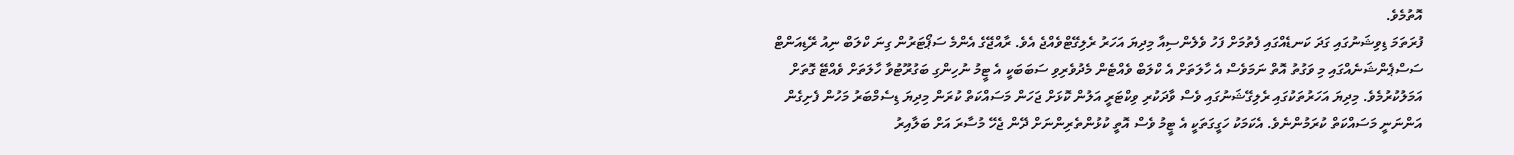އޮތުމެވެ.
ފުރަތަމަ ޑިވިޝަނުގައި ގަދަ ކަނޑެއްގައި ފެތުމަށް ފަހު ވެލެންސިއާ މިދިޔަ އަހަރު ރެލިގޭޓްވެއްޖެ އެވެ. ރާއްޖޭގެ އެންމެ ސަޕޯޓަރުން ގިނަ ކްލަބް ނިއު ރޭޑިއަންޓް ސަސްޕެންޝަނެއްގައި މި ވަގުތު އޮތް ނަމަވެސް އެ ހާލަތަށް އެ ކްލަބް ވެއްޓެން މެދުވެރިވި ސަބަބަކީ އެ ޓީމު ނުހިންގި ބަގުރޫޓުވާ ހާލަތަށް ވެއްޓޭ ގޮތަށް އަމަލުކުރުމެވެ. މިދިޔަ އަހަރުތަކުގައި ރެލިގޭޝަނުގައި ވެސް ވާދަކުރި ވިކްޓަރީ އަލުން ކޮޅަށް ޖަހަން މަސައްކަތް ކުރަން މިދިޔަ ޑިސެމްބަރު މަހުން ފެށިގެން އަންނަނީ މަސައްކަތް ކުރަމުންނެވެ. އެކަމަކު ހަގީގަތަކީ އެ ޓީމު ވެސް އޮތީ ކުޅުންތެރިންނަށް ދޭން ޖެހޭ މުސާރަ އަށް ބަލާއިރު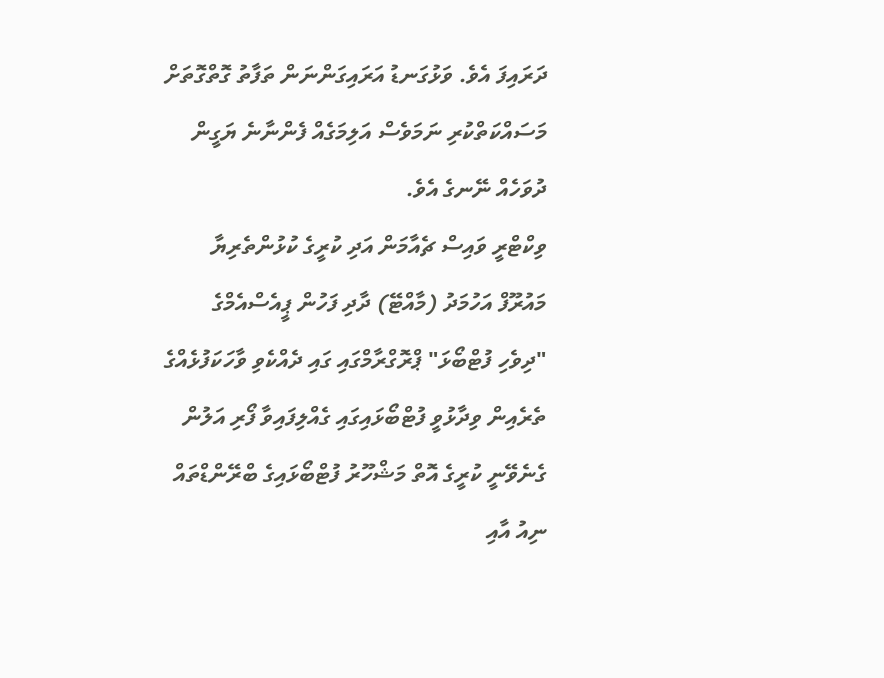ދަރައިފަ އެވެ. ވަޅުގަނޑު އަރައިގަންނަން ތަފާތު ގޮތްގޮތަށް މަސައްކަތްކުރި ނަމަވެސް އަލިމަގެއް ފެންނާނެ ޔަގީން ދުވަހެއް ނޭނގެ އެވެ.
ވިކްޓްރީ ވައިސް ޗެއާމަން އަދި ކުރީގެ ކުޅުންތެރިޔާ މައުރޫފް އަހުމަދު (މާއްޓޭ) ދާދި ފަހުން ޕީއެސްއެމްގެ "ދިވެހި ފުޓްބޯޅަ" ޕްރޮގްރާމްގައި ގައި ދެއްކެވި ވާހަކަފުޅެއްގެ ތެރެއިން ވިދާޅުވީ ފުޓްބޯޅައިގައި ގެއްލިފައިވާ ފޯރި އަލުން ގެނެވޭނީ ކުރީގެ އޮތް މަޝްހޫރު ފުޓްބޯޅައިގެ ބްރޭންޑްތައް ނިއު އާއި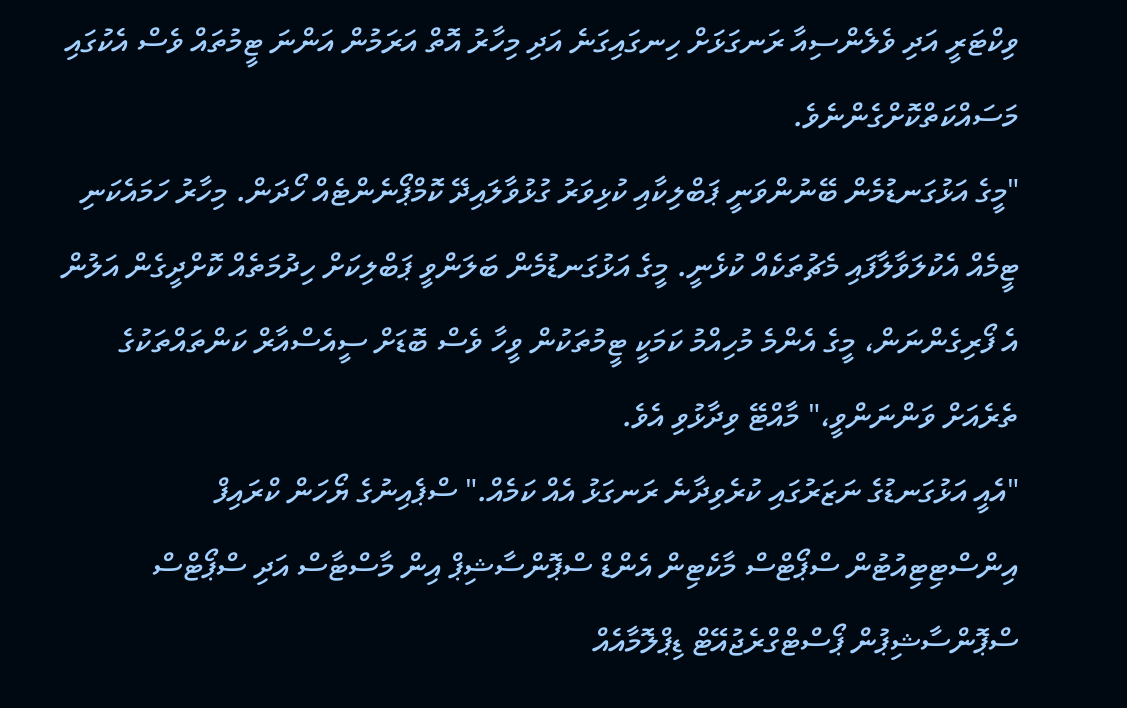ވިކްޓަރީ އަދި ވެލެންސިއާ ރަނގަޅަށް ހިނގައިގަނެ އަދި މިހާރު އޮތް އަރަމުން އަންނަ ޓީމުތައް ވެސް އެކުގައި މަސައްކަތްކޮށްގެންނެވެ.
"މީގެ އަޅުގަނޑުމެން ބޭނުންވަނީ ޕަބްލިކާއި ކުޅިވަރު ގުޅުވާލައިދޭ ކޮމްޕޯނެންޓެއް ހޯދަން. މިހާރު ހަމައެކަނި ޓީމެއް އެކުލަވާލާފައި މެޗުތަކެއް ކުޅެނީ. މީގެ އަޅުގަނޑުމެން ބަލަންވީ ޕަބްލިކަށް ހިދުމަތެއް ކޮށްދީގެން އަލުން އެ ފޯރިގެންނަން، މީގެ އެންމެ މުހިއްމު ކަމަކީ ޓީމުތަކުން ވީހާ ވެސް ބޮޑަށް ސީއެސްއާރް ކަންތައްތަކުގެ ތެރެއަށް ވަންނަންވީ،" މާއްޓޭ ވިދާޅުވި އެވެ.
"އެއީ އަޅުގަނޑުގެ ނަޒަރުގައި ކުރެވިދާނެ ރަނގަޅު އެއް ކަމެއް." ސްޕެއިނުގެ ޔޯހަން ކްރައިފް އިންސްޓިޓިއުޓުން ސްޕޯޓްސް މާކެޓިން އެންޑް ސްޕޮންސާޝިޕް އިން މާސްޓާސް އަދި ސްޕޯޓްސް ސްޕޮންސާޝިޕުން ޕޯސްޓްގްރެޖުއޭޓް ޑިޕްލޮމާއެއް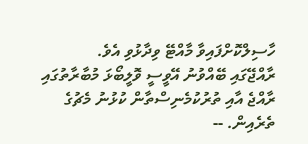ހާސިލްކޮށްފައިވާ މާއްޓޭ ވިދާޅުވި އެވެ.
ރާއްޖޭގައި ބޭއްވުނު އޭވީސީ ވޮލީބޯޅަ މުބާރާތުގައި ރާއްޖެ އާއި ތުރުކުމެނިސްތާން ކުޅުނު މެޗުގެ ތެރެއިން. --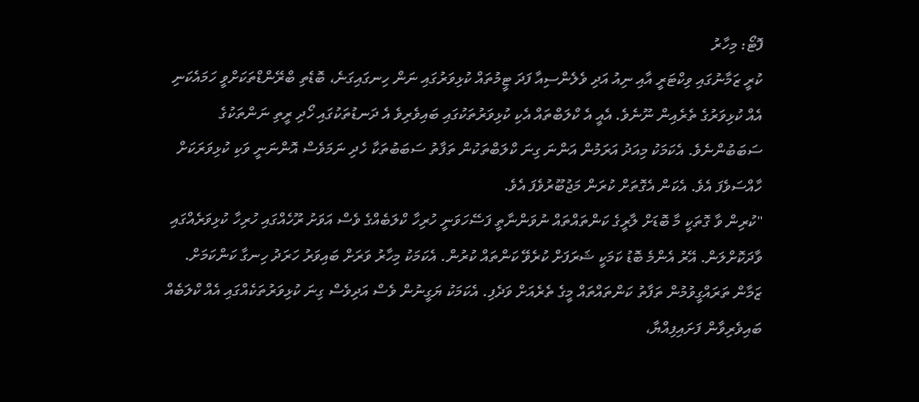ފޮޓޯ: މިހާރު
ކުރީ ޒަމާނުގައި ވިކްޓަރީ އާއި ނިއު އަދި ވެލެންސިއާ ފަދަ ޓީމުތައް ކުޅިވަރުގައި ނަން ހިނގައިގަނެ، ބޮޑެތި ބްރޭންޑްތަކަށްވީ ހަމައެކަނި އެއް ކުޅިވަރުގެ ތެރެއިން ނޫނެވެ. އެއީ އެ ކްލަބްތައް އެކި ކުޅިވަރުތަކުގައި ބައިވެރިވެ އެ ދަނޑުތަކުގައި ހޯދި ރީތި ނަންތަކުގެ ސަބަބުންނެވެ. އެކަމަކު މިއަދު އަރަމުން އަންނަ ގިނަ ކްލަބްތަކުން ތަފާތު ސަބަބުތަކާ ހެދި ނަމަވެސް އޮންނަނީ ވަކި ކުޅިވަރަކަށް ހާއްސަވެފަ އެވެ. އެކަން އެގޮތަށް ކުރަން މަޖުބޫރުވެފަ އެވެ.
"ކުރިން ވާ ގޮތަކީ މާ ބޮޑަށް ލާރީގެ ކަންތައްތައް ނުވަންނާތީ ފަސޭހަވަނީ ހުރިހާ ކްލަބެއްގެ ވެސް އަވަށު ރޫހެއްގައި ހުރިހާ ކުޅިވަރެއްގައި ވާދަކޮށްލަން. އޭރު އެންމެ ބޮޑު ކަމަކީ ޝަރަފަށް ކުރެވޭ ކަންތައް ކުރުން. އެކަމަކު މިހާރު ވަރަށް ބައިވަރު ހަރަދު ހިނގާ ކަންކަމަށް. ޒަމާން ތަރައްގީވުމުން ތަފާތު ކަންތައްތައް މީގެ ތެރެއަށް ވަދެފި. އެކަމަކު ޔަގީނުން ވެސް އަދިވެސް ގިނަ ކުޅިވަރުތަކެއްގައި އެއް ކްލަބެއް ބައިވެރިވާން ފަށައިފިއްޔާ،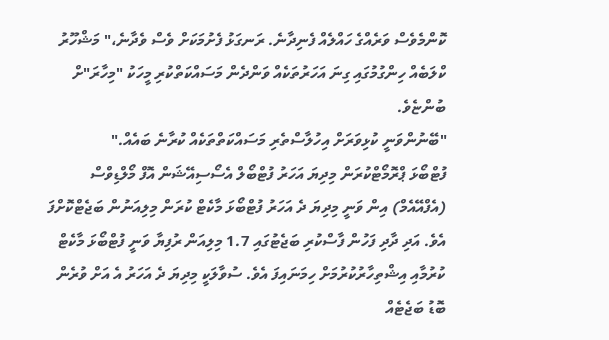ކޮންމެވެސް ވަރެއްގެ ހައްލެއް ފެނިދާނެ. ރަނގަޅު ފެށުމަކަށް ވެސް ވެދާނެ،" މަޝްހޫރު ކްލަބެއް ހިންގުމުގައި ގިނަ އަހަރުތަކެއް ވަންދެން މަސައްކަތްކުރި މީހަކު "މިހާރަ"ށް ބުންޏެވެ.
"ބޭނުންވަނީ ކުޅިވަރަށް އިހުލާސްތެރި މަސައްކަތްތަކެއް ކުރާނެ ބައެއް."
ފުޓްބޯޅަ ޕްރޮމޯޓްކުރަން މިދިޔަ އަހަރު ފުޓްބޯލް އެސޯސިއޭޝަން އޮފް މޯލްޑިވްސް (އެފްއޭއެމް) އިން ވަނީ މިދިޔަ ދެ އަހަރު ފުޓްބޯޅަ މާކެޓް ކުރަން މިލިއަނުން ބަޖެޓްކޮށްފަ އެވެ. އަދި ދާދި ފަހުން ފާސްކުރި ބަޖެޓުގައި 1.7 މިލިއަން ރުފިޔާ ވަނީ ފުޓްބޯޅަ މާކެޓް ކުރުމާއި އިޝްތިހާރުކުރުމަށް ހިމަނައިފަ އެވެ. ސުވާލަކީ މިދިޔަ ދެ އަހަރު އެ އަށް ވުރެން ބޮޑު ބަޖެޓެއް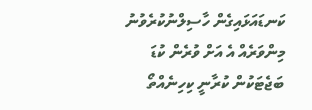ކަނޑައަޅައިގެން ހާސިލްނުކުރެވުނު މިންވަރެއް އެ އަށް ވުރެން ކުޑަ ބަޖެޓަކުން ކުރާނީ ކިހިނެއްތޯ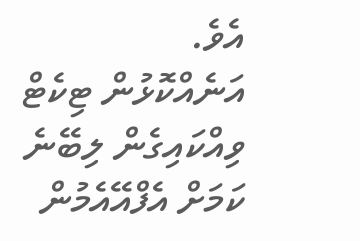އެވެ.
އަނެއްކޮޅުން ޓިކެޓް ވިއްކައިގެން ލިބޭނެ ކަމަށް އެފްއޭއެމުން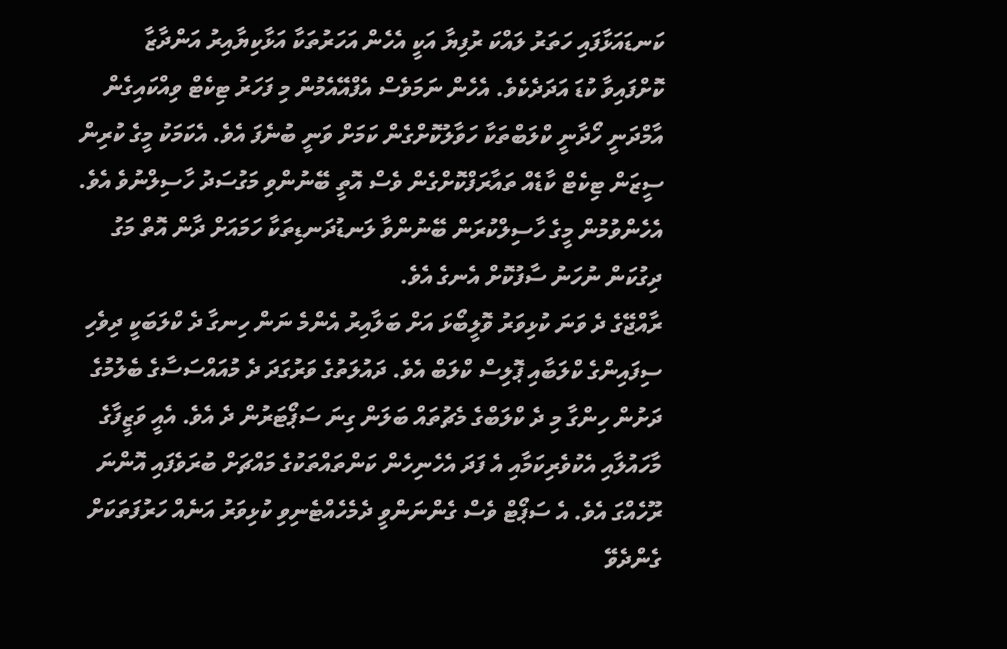ކަނޑައަޅާފައި ހަތަރު ލައްކަ ރުފިޔާ އަކީ އެހެން އަހަރުތަކާ އަޅާކިޔާއިރު އަންދާޒާ ކޮށްފައިވާ ކުޑަ އަދަދެކެވެ. އެހެން ނަމަވެސް އެފްއޭއެމުން މި ފަހަރު ޓިކެޓް ވިއްކައިގެން އާމްދަނީ ހޯދާނީ ކްލަބްތަކާ ހަވާލުކޮށްގެން ކަމަށް ވަނީ ބުނެފަ އެވެ. އެކަމަކު މީގެ ކުރިން ސީޒަން ޓިކެޓް ކާޑެއް ތައާރަފްކޮށްގެން ވެސް އޮތީ ބޭނުންވި މަގުސަދު ހާސިލްނުވެ އެވެ. އެހެންވުމުން މީގެ ހާސިލްކުރަން ބޭނުންވާ ލަނޑުދަނޑިތަކާ ހަމައަށް ދާން އޮތް މަގު ދިގުކަން ނުހަނު ސާފުކޮށް އެނގެ އެވެ.
ރާއްޖޭގެ ދެ ވަނަ ކުޅިވަރު ވޮލީބޯޅަ އަށް ބަލާއިރު އެންމެ ނަން ހިނގާ ދެ ކްލަބަކީ ދިވެހި ސިފައިންގެ ކްލަބާއި ޕޮލިސް ކްލަބް އެވެ. ދައުލަތުގެ ވަރުގަދަ ދެ މުއައްސަސާގެ ބެލުމުގެ ދަށުން ހިންގާ މި ދެ ކްލަބްގެ މެޗުތައް ބަލަން ގިނަ ސަޕޯޓަރުން ދެ އެވެ. އެއީ ވަޒީފާގެ މާހައުލާއި އެކުވެރިކަމާއި އެ ފަދަ އެހެނިހެން ކަންތައްތަކުގެ މައްޗަށް ބުރަވެފައި އޮންނަ ރޫހެއްގަ އެވެ. އެ ސަޕޯޓް ވެސް ގެންނަންވީ ދެމެހެއްޓެނިވި ކުޅިވަރު އަނެއް ހަރުފަތަކަށް ގެންދެވޭ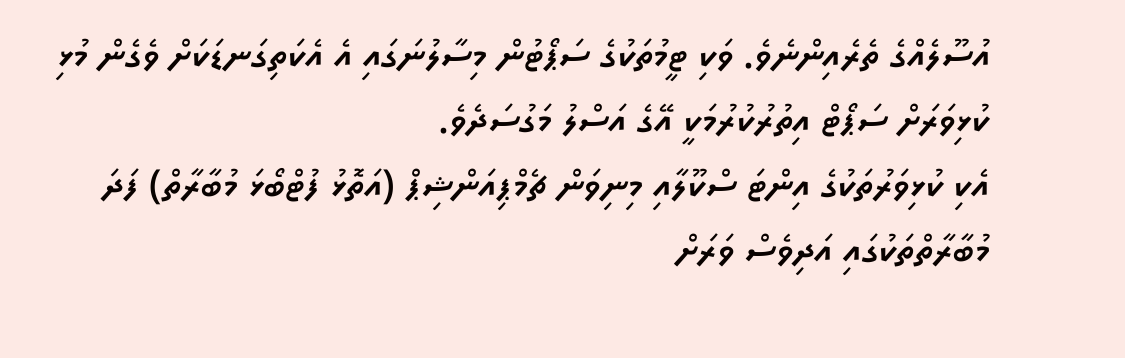އުސޫލެއްގެ ތެރެއިންނެވެ. ވަކި ޓީމުތަކުގެ ސަޕޯޓުން މިސާލުނަގައި އެ އެކަތިގަނޑަކަށް ވެގެން މުޅި ކުޅިވަރަށް ސަޕޯޓް އިތުރުކުރުމަކީ އޭގެ އަސްލު މަގުސަދެވެ.
އެކި ކުޅިވަރުތަކުގެ އިންޓަ ސްކޫލާއި މިނިވަން ޗެމްޕިއަންޝިޕް (އަތޮޅު ފުޓްބޯޅަ މުބާރާތް) ފަދަ މުބާރާތްތަކުގައި އަދިވެސް ވަރަށް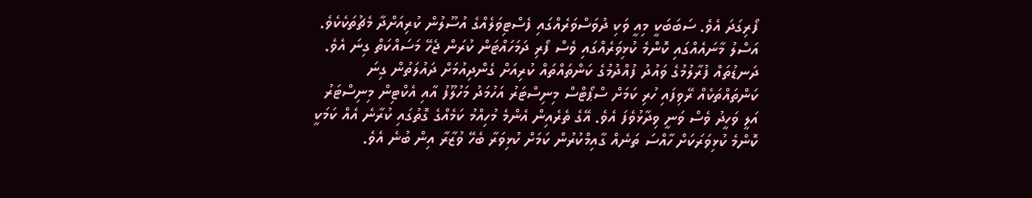ފޯރިގަދަ އެވެ. ސަބަބަކީ މިއީ ވަކި ދުވަސްވަރެއްގައި ފެސްޓިވަލެއްގެ އުސޫލުން ކުރިއަށްދާ މެޗުތަކެކެވެ. އަސްލު މާނައެއްގައި ކޮންމެ ކުޅިވަރެއްގައި ވެސް ފޯރި ދަމަހައްޓަން ކުރަން ޖެހޭ މަސައްކަތް ގިނަ އެވެ. ދަނޑުތައް ފުރާލުމުގެ ވައުދު ފުއްދުމުގެ ކަންތައްތައް ކުރިއަށް ގެންދިއުމަށް ދައުލަތުން ގިނަ ކަންތައްތަކެއް ރޭވިފައި ހުރި ކަމަށް ސްޕޯޓްސް މިނިސްޓަރު އަހުމަދު މަހުލޫފު އާއި އެކްޓިން މިނިސްޓަރު އަލީ ވަހީދު ވެސް ވަނީ ވިދާޅުވެފަ އެވެ. އޭގެ ތެރެއިން އެންމެ މުހިއްމު ކަމެއްގެ ގޮތުގައި ކުރާނެ އެއް ކަމަކީ ކޮންމެ ކުޅިވަރަކަށް ހާއްސަ ތަނެއް ގާއިމްކުރުން ކަމަށް ކުޅިވަރާ ބެހޭ ވުޒާރާ އިން ބުނެ އެވެ.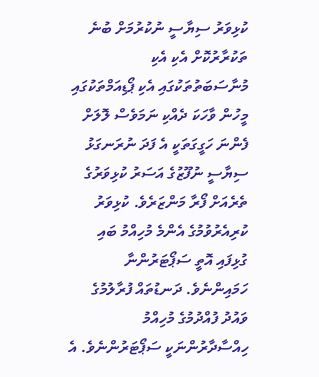ކުޅިވަރު ސިޔާސީ ނުކުރުމަށް ބުނެ ތަކުރާރުކޮށް އެކި އެކި މުނާސަބަތުތަކުގައި އެކި ޕޯޑިއަމްތަކުގައި މީހުން ވާހަކަ ދެއްކި ނަމަވެސް ލޮލަށް ފެންނަ ހަގީގަތަކީ އެ ފަދަ ނުރަނގަޅު ސިޔާސީ ނުފޫޒުގެ އަސަރު ކުޅިވަރުގެ ތެރެއަށް ފޯރާ މަންޒަރެވެ. ކުޅިވަރު ކުރިއެރުވުމުގެ އެންމެ މުހިއްމު ބައި ގުޅިފައި އޮތީ ސަޕޯޓަރުންނާ ހަމައިންނެވެ. ދަނޑުތައް ފުރާލުމުގެ ވައުދު ފުއްދުމުގެ މުހިއްމު ހިއްސާދާރުންނަކީ ސަޕޯޓަރުންނެވެ. އެ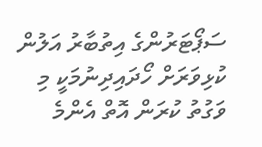ސަޕޯޓަރުންގެ އިތުބާރު އަލުން ކުޅިވަރަށް ހޯދައިދިނުމަކީ މި ވަގުތު ކުރަން އޮތް އެންމެ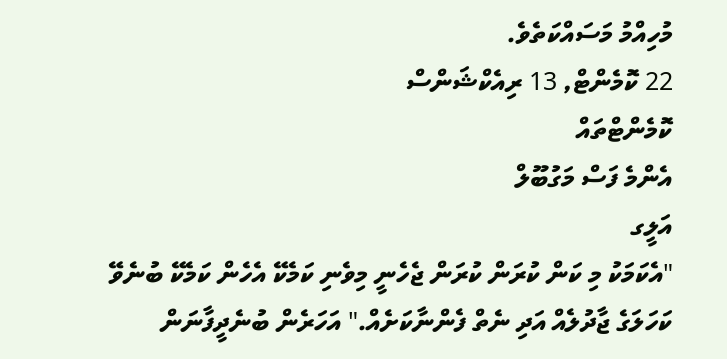މުހިއްމު މަސައްކަތެވެ.
22 ކޮމެންޓް, 13 ރިއެކްޝަންސް
ކޮމެންޓްތައް
އެންމެ ފަސް މަގުބޫލް
އަލީގ
"އެކަމަކު މި ކަން ކުރަން ކުރަން ޖެހެނީ މިވެނި ކަމެކޭ އެހެން ކަމެކޭ ބުނެވޭ ކަހަލަގެ ޖާދުލެއް އަދި ނެތް ފެންނާކަށެއް." އަހަރެން ބުނެދީފާނަން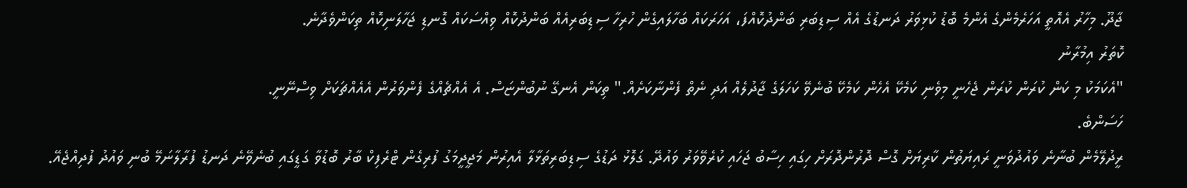ޖާދޫ. މިހާރު އެއޮތީ އަހަރެމެންގެ އެންމެ ބޮޑު ކުޅިވަރު ދަނޑުގެ އެއް ސިޑިބަރި ބަންދުކޮއްފަ، އަހަރަކައް ބަހާލައިގެން ހުރިހާ ސިޑިބަރިއެއް ބަންދުކޮއް ވިއްސަކައް ގޮނޑި ޖަހާލަނިކޮއް ތިކަންވެދާނެ.
ކޮތަރު އިމުރާނު
"އެކަމަކު މި ކަން ކުރަން ކުރަން ޖެހެނީ މިވެނި ކަމެކޭ އެހެން ކަމެކޭ ބުނެވޭ ކަހަލަގެ ޖާދުލެއް އަދި ނެތް ފެންނާކަށެއް." ތިކަން އެނގޭ ނުބުންޏަސް. އެ އެއްޗެއްގެ ފެންވަރުން އެއެއްޗަކަށް ވިސްނޭނީ.
ހަސަންބެ.
ރީދުލޭމެން ބުނާނެ ވައުދުވަނީ ރައިޔަތުން ކާރިޔަށް ގޮސް ދޮރުންދޮރަށް ހިގައި ހިސާބު ޖަހައި ކުރެވޭވަރު ވައުދޭ. ގަލޮޅު ދަޑުގެ ސިޑިބަރިތަޅާލާ އެއިރުން މަޖީދީމަގު ފުރިގެން ޓްރެފިކް ބާރު ބޮޑުވާ ގަޑީގައި ބުނެވޭނެ ދަނޑު ފުރާލާނަމޭ ބުނި ވައުދު ފުދިއްޖެއޭ.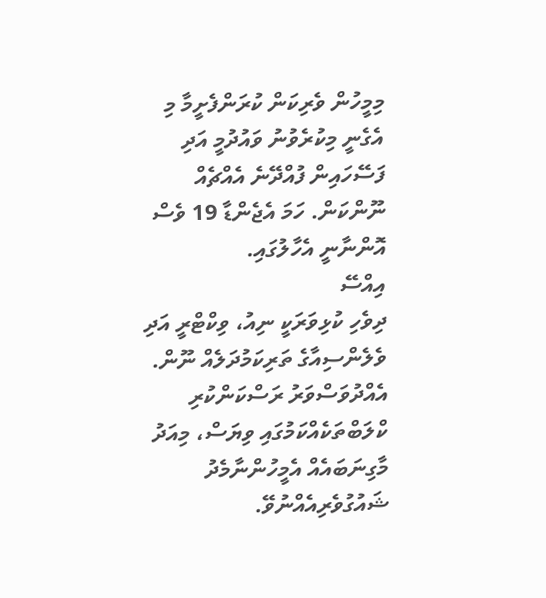މިމީހުން ވެރިކަން ކުރަންފެށީމާ މި އެގެނީ މިކުރެވުނު ވައުދުމީ އަދި ފަސޭހައިން ފުއްދޭނެ އެއްޗެއް ނޫންކަން. ހަމަ އެޖެންޑާ 19 ވެސް އޮންނާނީ އެހާލުގައި.
އިއްސޭ
ދިވެހި ކުޅިވަރަކީ ނިއު، ވިކްޓްރީ އަދި ވެލެންސިއާގެ ތަރިކަމުދަލެއް ނޫން. އެއްދުވަސްވަރު ރަސްކަންކުރި ކްލަބްތަކެއްކަމުގައި ވިޔަސް، މިއަދު މާގިނަބައެއް އެމީހުންނާމެދު ޝައުގުވެރިއެއްނުވޭ.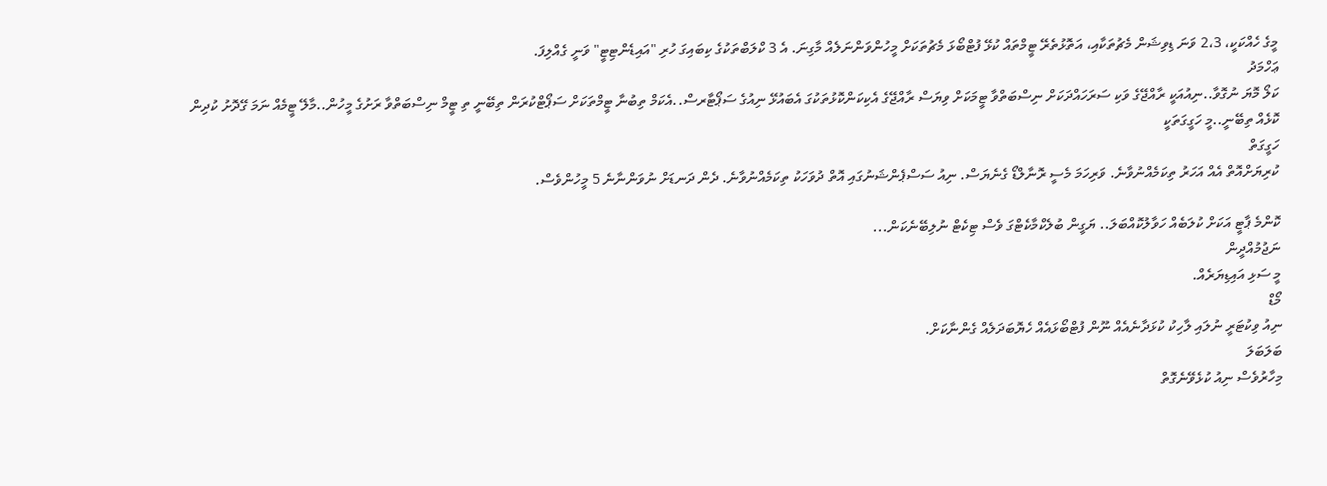މީގެ ހެއްކަކީ، 2،3 ވަނަ ޑިވިޝަން މެޗުތަކާއި، އަތޮޅުތެރޭ ޓީމްތައް ކުޅޭ ފުޓްބޯޅަ މެޗުތަކަށް މީހުންވަންނަލެއް މާގިނަ. އެ 3 ކްލަބްތަކުގެ ކިބައިގަ ހުރި "އައިޑެންޓިޓީ" ވަނީ ގެއްލިފަ.
ޢަހްމަދު
ކަލޯ މޮޔަ ނުގޮވާ..ނިއުއަކީ ރާއްޖޭގެ ވަކި ސަރަހައްދަކަށް ނިސްބަތްވާ ޓީމަކަށް ވިޔަސް ރާއްޖޭގެ އެކިކަންކޮޅުތަކުގަ އެބައުޅޭ ނިއުގެ ސަޕޯޓާރސް..އެކަމް ތިބުނާ ޓީމްތަކަށް ސަޕޯޓްކުރަން ތިބޭނީ ތި ޓީމް ނިސްބަތްވާ ރަށުގެ މީހުން..މާލޭ ޓީމެއް ނަމަ ގޭދޮށު ކުދިން ކޮޅެއް ތިބޭނީ..މީ ހަގީގަތަކީ
ހަގީގަތް
ކުރިޔަށްއޮތް އެއް އަހަރު ތިކަމެއްނުވާނެ. ވަރިހަމަ މެސީ ރޮނާލްޑޯ ގެނެޔަސް. ނިއު ސަސްޕެންޝަނުގައި އޮތް ދުވަހަކު ތިކަމެއްނުވާނެ. ދެން ދަނޑަށް ނުވަންނާނެ 5 މީހުންވެސް.

ކޮންމެ ޕާޓީ އަކަށް ކުލަބެއް ހަވާލުކޮއްބަލަ.. ޔަގީން ބުލެކްމާކެޓްގަ ވެސް ޓިކެޓް ނުލިބޭނެކަން...
ނަޖުމުއްދީން
މީ ސަޅި އައިޑިޔަރެއް.
މޯޑް
ނިއު ވިކުޓަރީ ނުލައި ލާހިކު ކުޅަދާނެއެއް ނޫން ފުޓްބޯޅައެއް ހެޔޮބަދަލެއް ގެންނާކަށް.
ބަލަބަލަ
މިހާރުވެސް ނިއު ކުޅެވޭނެގޮތް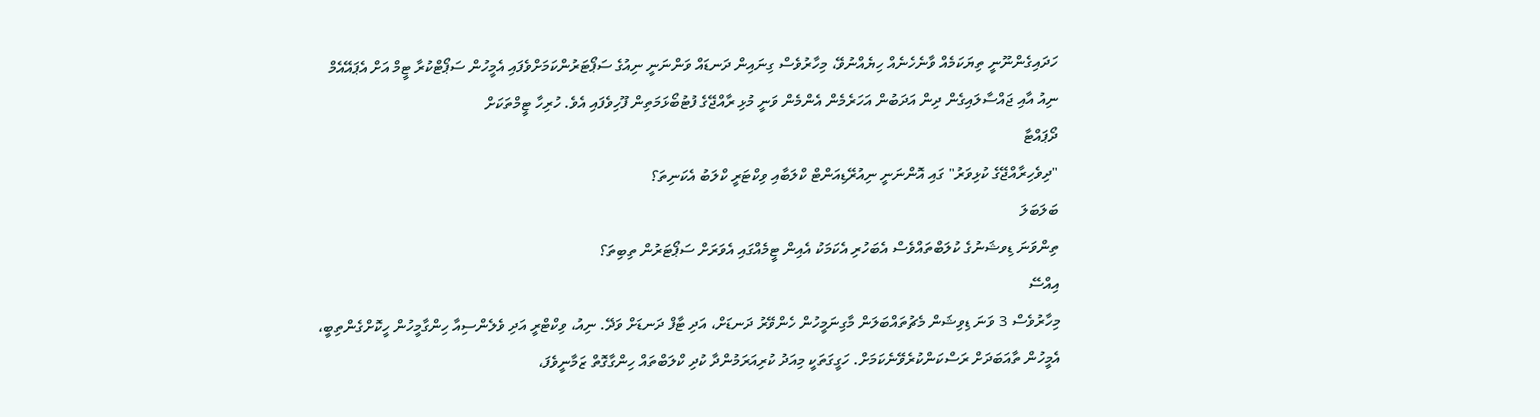ހަދައިގެންނޫނީ ތިޔަކަމެއް ވާނެހެނެއް ހިޔެއްނުވޭ، މިހާރުވެސް ގިނައިން ދަނޑައް ވަންނަނީ ނިއުގެ ސަޕޯޓަރުންކަމަށްވެފައި އެމީހުން ސަޕޯޓްކުރާ ޓީމް އަށް އެޕައޭއެމް ނިއު އާއި ޖައްސާލައިގެން ދިން އަދަބުން އަހަރެމެން އެންމެން ވަނީ މުޅި ރާއްޖޭގެ ފުޓުބޯޅަމަތިން ފޫހިވެފައި އެވެ. ހުރިހާ ޓީމްތަކަށް
ދޯޕައްޓާ
"ދިވެހިރާއްޖޭގެ ކުޅިވަރު" ގައި އޮންނަނީ ނިއުރޭޑިއަންޓް ކްލަބާއި ވިކްޓަރީ ކްލަބު އެކަނިތަ؟
ބަލަބަލަ
ތިންވަނަ ޑިވޝަނުގެ ކުލަބްތައްވެސް އެބަހުރި އެކަމަކު އެއިން ޓީމެއްގައި އެވަރަށް ސަޕޯޓަރުން ތިބިތަ؟
އިއްސޭ
މިހާރުވެސް 3 ވަނަ ޑިވިޝަން މެޗުތައްބަލަން މާގިނަމީހުން ހެންވޭރު ދަނޑަށް، އަދި ޓާފް ދަނޑަށް ވަދޭ. ނިއު، ވިކްޓްރީ އަދި ވެލެންސިއާ ހިންގާމީހުން ހީކޮށްގެންތިބީ، އެމީހުން ތާއަބަދަށް ރަސްކަންކުރެވޭނެކަމަށް. ހަގީގަތަކީ މިއަދު ކުރިއަރަމުންދާ ކުދި ކްލަބްތައް ހިންގާގޮތް ޒަމާނީވެފަ،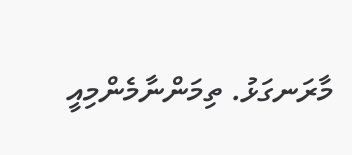މާރަނގަޅު. ތިމަންނާމެންމިއީ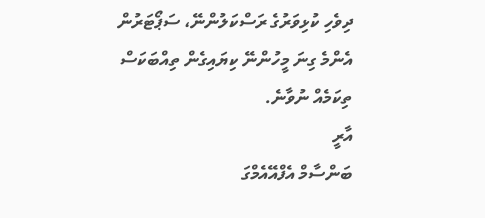ދިވެހި ކުޅިވަރުގެ ރަސްކަލުންނޭ، ސަޕޯޓަރުން އެންމެ ގިނަ މީހުންނޭ ކިޔައިގެން ތިއްބަކަސް ތިކަމެއް ނުވާނެ.
އާރީ
ބަންސާމް އެފްއޭއެމްގަ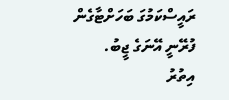ރައީސްކަމުގަ ބަހަށްޓާގެން ފުރޭނީ އޭނަގެ ޖީބު.
އިތުރު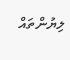ލިޔުންތައް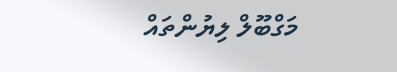މަގްބޫލް ލިޔުންތައް